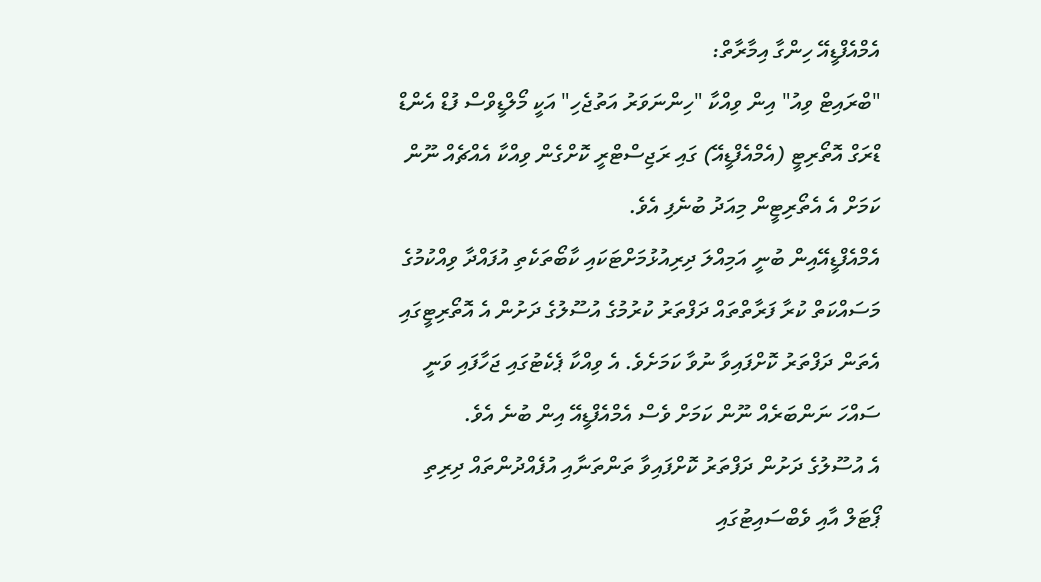އެމްއެފްޑީއޭ ހިންގާ އިމާރާތް:
"ބްރައިޓް ވިއު" އިން ވިއްކާ "ހިންނަވަރު އަތުޖެހި" އަކީ މޯލްޑީވްސް ފުޑް އެންޑް ޑްރަގް އޮތޯރިޓީ (އެމްއެފްޑީއޭ) ގައި ރަޖިސްޓްރީ ކޮށްގެން ވިއްކާ އެއްޗެއް ނޫން ކަމަށް އެ އެތޯރިޓީން މިއަދު ބުނެފި އެވެ.
އެމްއެފްޑީއޭއިން ބުނީ އަމިއްލަ ދިރިއުޅުމަށްޓަކައި ކާބޯތަކެތި އުފައްދާ ވިއްކުމުގެ މަސައްކަތް ކުރާ ފަރާތްތައް ދަފްތަރު ކުރުމުގެ އުސޫލުގެ ދަށުން އެ އޮތޯރިޓީގައި އެތަން ދަފްތަރު ކޮށްފައިވާ ނުވާ ކަމަށެވެ. އެ ވިއްކާ ޕެކެޓުގައި ޖަހާފައި ވަނީ ސައްހަ ނަންބަރެއް ނޫން ކަމަށް ވެސް އެމްއެފްޑީއޭ އިން ބުނެ އެވެ.
އެ އުސޫލުގެ ދަށުން ދަފްތަރު ކޮށްފައިވާ ތަންތަނާއި އުފެއްދުންތައް ދިރިތި ޕޯޓަލް އާއި ވެބްސައިޓުގައި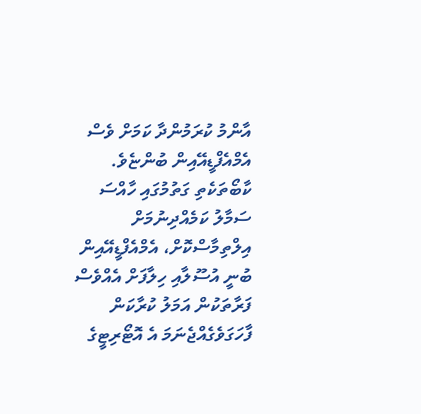އާންމު ކުރަމުންދާ ކަމަށް ވެސް އެމްއެފްޑީއޭއިން ބުންޏެވެ.
ކާބޯތަކެތި ގަތުމުގައި ހާއްސަ ސަމާލު ކަމެއްދިނުމަށް އިލްތިމާސްކޮށް، އެމްއެފްޑީއޭއިން ބުނީ އުސޫލާއި ހިލާފަށް އެއްވެސް ފަރާތަކުން އަމަލު ކުރާކަން ފާހަގަވެގެއްޖެނަމަ އެ އޮޓޯރިޓީގެ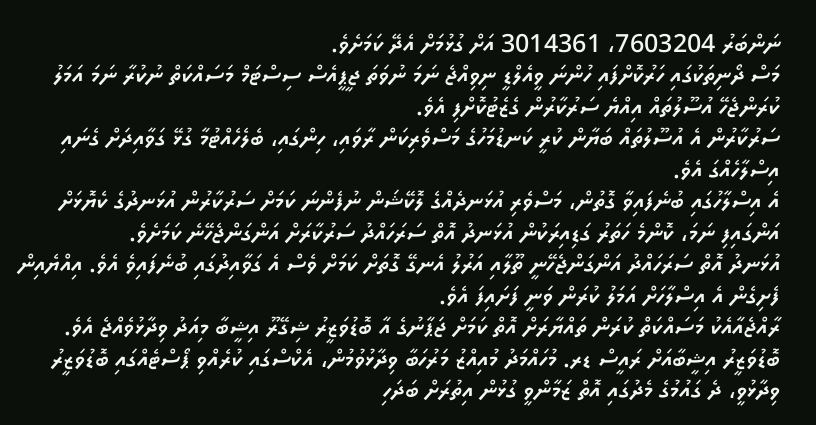ނަންބަރު 7603204، 3014361 އަށް ގުޅުމަށް އެދޭ ކަމަށެވެ.
މަސް ދޯނިތަކުގައި ހަރުކޮށްފައި ހުންނަ ވީއެލްޑީ ނިވިއްޖެ ނަމަ ނުވަތަ ޖީޕީއެސް ސިސްޓަމް މަސައްކަތް ނުކުރާ ނަމަ އަމަލު ކުރަންޖެހޭ އުސޫލުތައް އިއްޔެ ސަރުކާރުން ގެޒެޓުކޮށްފި އެވެ.
ސަރުކާރުން އެ އުސޫލުތައް ބަޔާން ކުރީ ކަނޑުމަހުގެ މަސްވެރިކަން ރާވައި، ހިންގައި، ބެލެހެއްޓުމާ ގުޅޭ ގަވާއިދަށް ގެނައި އިސްލާހެއްގަ އެވެ.
އެ އިސްލާހުގައި ބުނެފައިވާ ގޮތުން، މަސްވެރި އުޅަނދެއްގެ ލޮކޭޝަން ނުފެންނަ ކަމަށް ސަރުކާރުން އުޅަނދުގެ ކެޔޮޅަށް އަންގައިފި ނަމަ، ކޮންމެ ހަތަރު ގަޑިއިރަކުން އުޅަނދު އޮތް ސަރަހައްދު ސަރުކާރަށް އަންގަންޖެހޭނެ ކަމަށެވެ.
އުޅަނދު އޮތް ސަރަހައްދު އަންގަންޖެހޭނީ ތޫލާއި އަރުލު އެނގޭ ގޮތަށް ކަމަށް ވެސް އެ ގަވާއިދުގައި ބުނެފައިވެ އެވެ. އިއްޔެއިން ފެށިގެން އެ އިސްލާހަށް އަމަލު ކުރަން ވަނީ ފަށައިފަ އެވެ.
ރާއްޖެއާއެކު މަސައްކަތް ކުރަން ތައްޔާރަށް އޮތް ކަމަށް ޖަޕާނުގެ އާ ބޮޑުވަޒީރު ޝިގޭރޫ އިޝީބާ މިއަދު ވިދާޅުވެއްޖެ އެވެ.
ބޮޑުވަޒީރު އިޝީބާއަށް ރައީސް ޑރ. މުހައްމަދު މުއިއްޒު މަރުހަބާ ވިދާޅުވުމުން، އެކްސްގައި ކުރެއްވި ޕޯސްޓެއްގައި ބޮޑުވަޒީރު ވިދާޅުވީ، ދެ ގައުމުގެ މެދުގައި އޮތް ޒަމާންވީ ގުޅުން އިތުރަށް ބަދަހި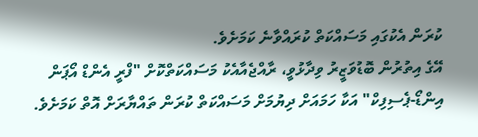ކުރަން އެކުގައި މަސައްކަތް ކުރައްވާނެ ކަމަށެވެ.
އޭގެ އިތުރުން ބޮޑުވަޒީރު ވިދާޅުވީ، ރާއްޖެއާއެކު މަސައްކަތްކޮށް "ފްރީ އެންޑް އޯޕަން އިންޑޯ-ޕެސިފިކް" އަކާ ހަމައަށް ދިޔުމަށް މަސައްކަތް ކުރަން ތައްޔާރަށް އޮތް ކަމަށެވެ.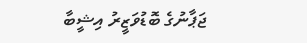ޖަޕާނުގެ ބޮޑުވަޒީރު އިޝީބާ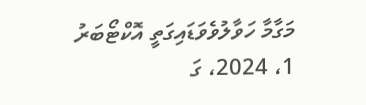މަގާމާ ހަވާލުވެވަޑައިގަތީ އޮކްޓޯބަރު 1، 2024، ގަ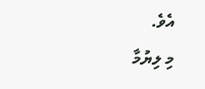އެވެ.
މި ލިޔުމާ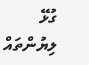ގުޅޭ ލިޔުންތައް